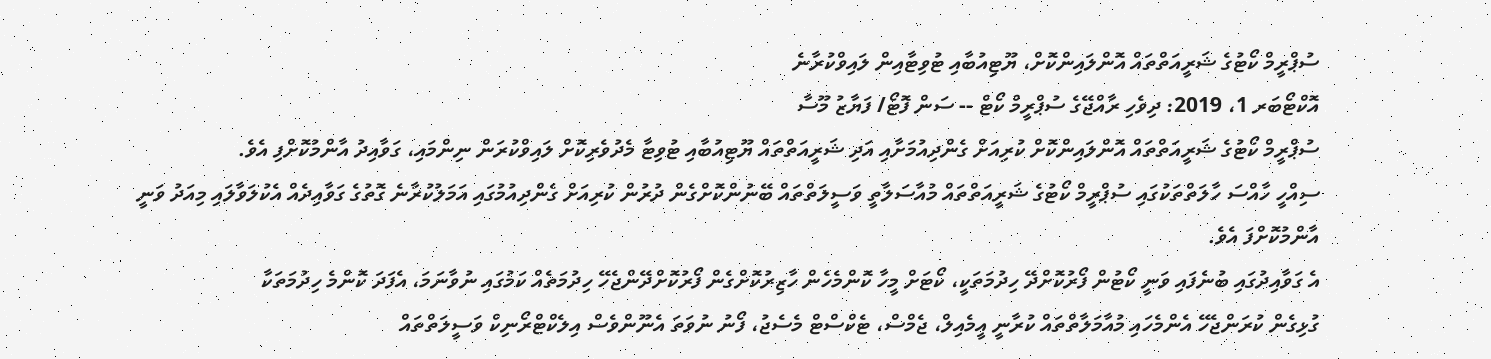ސުޕްރީމް ކޯޓުގެ ޝަރީއަތްތައް އޮންލައިންކޮށް، ޔޫޓިއުބާއި ޓުވިޓާއިން ލައިވްކުރާނެ
އޮކްޓޯބަރ 1، 2019: ދިވެހި ރާއްޖޭގެ ސުޕްރީމް ކޯޓް -- ސަން ފޮޓޯ/ ފަޔާޒު މޫސާ
ސުޕްރީމް ކޯޓުގެ ޝަރީއަތްތައް އޮންލައިންކޮށް ކުރިއަށް ގެންދިއުމަށާއި އަދި ޝަރީއަތްތައް ޔޫޓިއުބާއި ޓުވިޓާ މެދުވެރިކޮށް ލައިވްކުރަން ނިންމައި، ގަވާއިދު އާންމުކޮށްފި އެވެ.
ސިއްހީ ހާއްސަ ހާލަތްތަކުގައި ސުޕްރީމް ކޯޓުގެ ޝަރީއަތްތައް މުއާސަލާތީ ވަސީލަތްތައް ބޭނުންކޮށްގެން ދުރުން ކުރިއަށް ގެންދިއުމުގައި އަމަލުކުރާނެ ގޮތުގެ ގަވާއިދެއް އެކުލަވާލައި މިއަދު ވަނީ އާންމުކޮށްފަ އެވެ.
އެ ގަވާއިދުގައި ބުނެފައި ވަނީ ކޯޓުން ފޯރުކޮށްދޭ ހިދުމަތަކީ، ކޯޓަށް މީހާ ކޮންމެހެން ހާޒިރުކޮށްގެން ފޯރުކޮށްދޭންޖެހޭ ހިދުމަތެއް ކަމުގައި ނުވާނަމަ، އެފަދަ ކޮންމެ ހިދުމަތަކާ
ގުޅިގެން ކުރަންޖެހޭ އެންމެހައި މުއާމަލާތްތައް ކުރާނީ އީމެއިލް، ޖެމްސް، ޓެކްސްޓް މެސެޖު، ފޯނު ނުވަތަ އެނޫންވެސް އިލެކްޓްރޯނިކް ވަސީލަތްތައް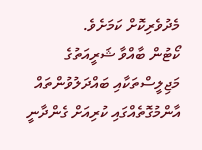މެދުވެރިކޮށް ކަމަށެވެ.
ކޯޓުން ބާއްވާ ޝަރީއަތުގެ މަޖިލީސްތަކާއި ބައްދަލުވުންތައް އާންމުގޮތެއްގައި ކުރިއަށް ގެންދާނީ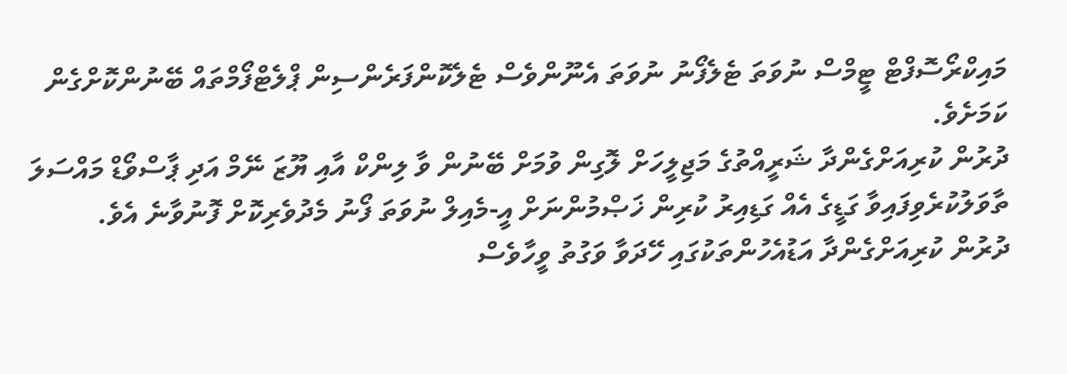މައިކްރޯސޮފްޓް ޓީމްސް ނުވަތަ ޓެލެފޯނު ނުވަތަ އެނޫންވެސް ޓެލެކޮންފަރެންސިން ޕްލެޓްފޯމްތައް ބޭނުންކޮށްގެން ކަމަށެވެ.
ދުރުން ކުރިއަށްގެންދާ ޝަރީއްތުގެ މަޖިލީހަށް ލޮގިން ވުމަށް ބޭނުން ވާ ލިންކް އާއި ޔޫޒަ ނޭމް އަދި ޕާސްވޯޑް މައްސަލަ ތާވަލުކުރެވިފައިވާ ގަޑީގެ އެއް ގަޑިއިރު ކުރިން ޚަޞްމުންނަށް އީ-މެއިލް ނުވަތަ ފޯނު މެދުވެރިކޮށް ފޮނުވާނެ އެވެ.
ދުރުން ކުރިއަށްގެންދާ އަޑުއެހުންތަކުގައި ހޭދަވާ ވަގުތު ވީހާވެސް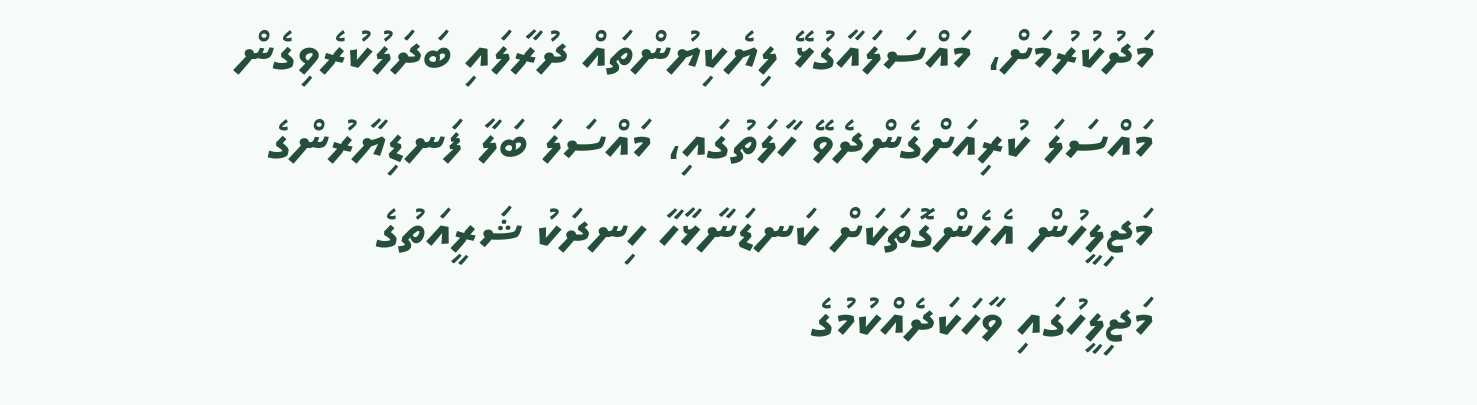މަދުކުރުމަށް، މައްސަލައާގުޅޭ ލިޔެކިޔުންތައް ދުރާލައި ބަދަލުކުރެވިގެން މައްސަލަ ކުރިއަށްގެންދެވޭ ހާލަތުގައި، މައްސަލަ ބަލާ ފަނޑިޔާރުންގެ މަޖިލީހުން އެހެންގޮތަކަށް ކަނޑަނާޅާހާ ހިނދަކު ޝަރީއަތުގެ މަޖިލީހުގައި ވާހަކަދެއްކުމުގެ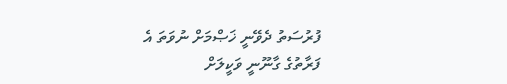ފުރުސަތު ދެވޭނީ ޚަޞްމަށް ނުވަތަ އެ ފަރާތުގެ ގާނޫނީ ވަކީލަށް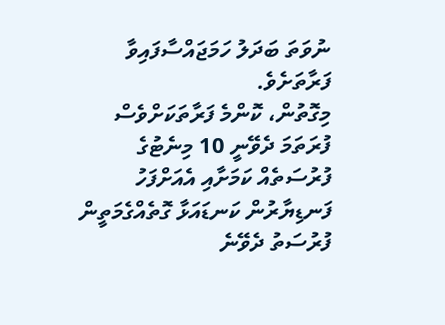ނުވަތަ ބަދަލު ހަމަޖައްސާފައިވާ ފަރާތަށެވެ.
މިގޮތުން، ކޮންމެ ފަރާތަކަށްވެސް ފުރަތަމަ ދެވޭނީ 10 މިނެޓުގެ ފުރުސަތެއް ކަމަށާއި އެއަށްފަހު ފަނޑިޔާރުން ކަނޑައަޅާ ގޮތެއްގެމަތީން ފުރުސަތު ދެވޭނެ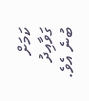ކަމަށް ގަވާއިދު ބުނެ އެވެ.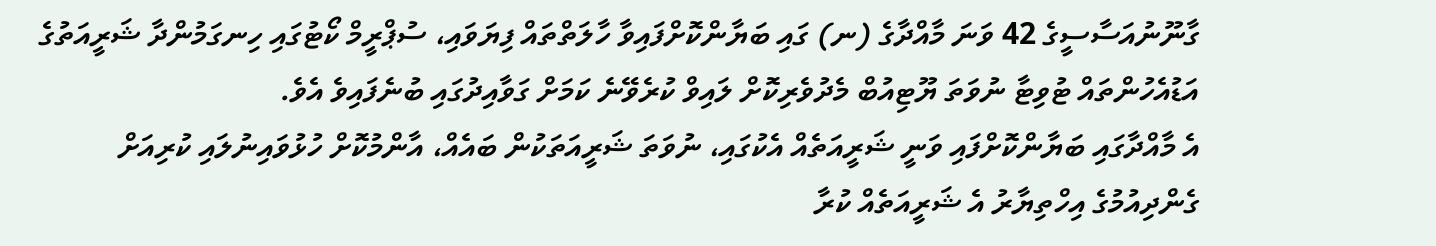ގާނޫނުއަސާސީގެ 42 ވަނަ މާއްދާގެ (ނ) ގައި ބަޔާންކޮށްފައިވާ ހާލަތްތައް ފިޔަވައި، ސުޕްރީމް ކޯޓުގައި ހިނގަމުންދާ ޝަރީއަތުގެ އަޑުއެހުންތައް ޓުވިޓާ ނުވަތަ ޔޫޓިއުބް މެދުވެރިކޮށް ލައިވް ކުރެވޭނެ ކަމަށް ގަވާއިދުގައި ބުނެފައިވެ އެވެ.
އެ މާއްދާގައި ބަޔާންކޮށްފައި ވަނީ ޝަރީއަތެއް އެކުގައި، ނުވަތަ ޝަރީއަތަކުން ބައެއް، އާންމުކޮށް ހުޅުވައިނުލައި ކުރިއަށް ގެންދިއުމުގެ އިހްތިޔާރު އެ ޝަރީއަތެއް ކުރާ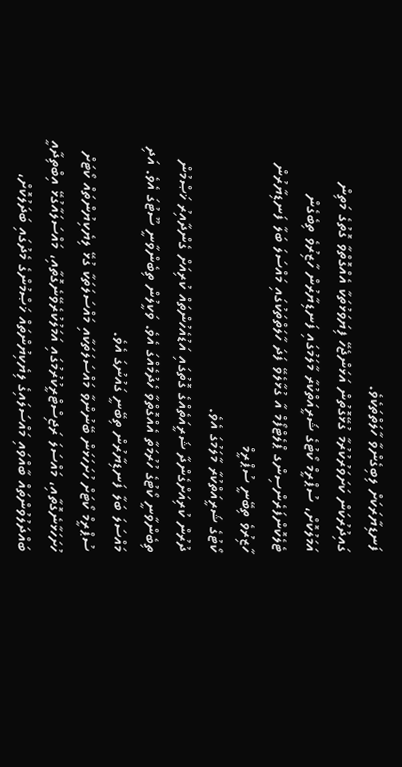ފަނޑިޔާރަކަށް ލިބިގެންވާ ހާލަތްތަކެވެ.
ގައިދުރުކަން ކަށަވަރުކުރުމާ ގުޅޭގޮތުން އަޅަންޖެހޭ ފިޔަވަޅުތަކާ އެއްގޮތްވާ ގޮތުގެ މަތިން އަމަލުކޮށް، ސުޕްރީމް ކޯޓުގެ ޝަރީއަތްކުރާ މާލަމުގައި ފަނޑިޔާރުން ހާޒިރުވެ ތިބެގެން ޓެލެކޮންފަރެންސިންގ ޕްލެޓްފޯމް އާ ގުޅާލެވޭ ފަދަ ހާލަތްތަކުގައި މައްސަލަ ބަލާ ފަނޑިޔާރުން ހާޒިރުވެ ތިބޭނީ ސުޕްރީމް
ކޯޓުގެ ޝަރީއަތްކުރާ މާލަމުގަ އެވެ.
ދުރުން ކުރިއަށްގެންދާ ޝަރީއަތެއްގެ ގޮތުގައި އަޑުއެހުންތައް ކުރިއަށް ގެންދާއިރު ޚަޞްމުން ތިބެންވާނީ ކޯޓުގެ ހުރުމަތާ އެއްގޮތްވާ ހެދުމެއްގަ އެވެ. ވަކީލުން ތިބެންވާނީ ސޫޓުގަ އެވެ. އަދި މައްސަލަ ބަލާ ފަނޑިޔާރުން ތިބޭނީ ގައުނުގަ އެވެ.
ސުޕްރީމް ކޯޓަށް ހުށަހަޅަން ބޭނުންވާ މައްސަލަތަކާއި މައްސަލަތަކާ ގުޅޭ ލިޔެކިޔުންތައް ކޯޓަށް ހުށަހަޅާނެގޮތާއި، މައްސަލަ ރަޖިސްޓްރީކުރުމުގައި އަމަލުކުރެވޭނެގޮތާއި، މައްސަލައާގުޅޭ އިބްތިދާއީ ބައްދަލުވުންތައް ބާއްވައި މައްސަލައިގެ ލިޔެކިޔުންތައް ޚަޞްމުންގެ މެދުގައި ބަދަލުކޮށް،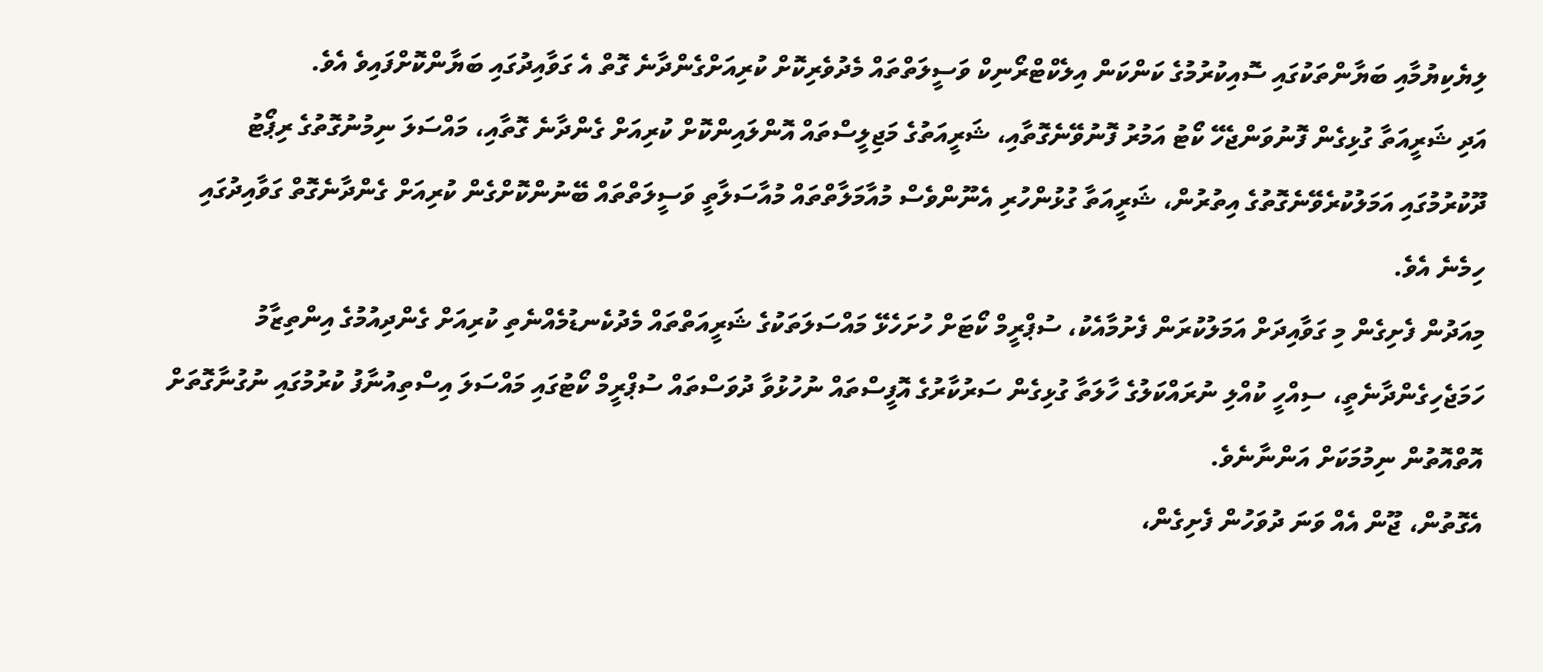ލިޔެކިޔުމާއި ބަޔާންތަކުގައި ސޮއިކުރުމުގެ ކަންކަން އިލެކްޓްރޯނިކް ވަސީލަތްތައް މެދުވެރިކޮށް ކުރިއަށްގެންދާނެ ގޮތް އެ ގަވާއިދުގައި ބަޔާންކޮށްފައިވެ އެވެ.
އަދި ޝަރީއަތާ ގުޅިގެން ފޮނުވަންޖެހޭ ކޯޓު އަމުރު ފޮނުވޭނެގޮތާއި، ޝަރީއަތުގެ މަޖިލީސްތައް އޮންލައިންކޮށް ކުރިއަށް ގެންދާނެ ގޮތާއި، މައްސަލަ ނިމުނުގޮތުގެ ރިޕޯޓު ދޫކުރުމުގައި އަމަލުކުރެވޭނެގޮތުގެ އިތުރުން، ޝަރީއަތާ ގުޅުންހުރި އެނޫންވެސް މުއާމަލާތްތައް މުއާސަލާތީ ވަސީލަތްތައް ބޭނުންކޮށްގެން ކުރިއަށް ގެންދާނެގޮތް ގަވާއިދުގައި ހިމެނެ އެވެ.
މިއަދުން ފެށިގެން މި ގަވާއިދަށް އަމަލުކުރަން ފެށުމާއެކު، ސުޕްރީމް ކޯޓަށް ހުށަހެޅޭ މައްސަލަތަކުގެ ޝަރީއަތްތައް މެދުކެނޑުމެއްނެތި ކުރިއަށް ގެންދިއުމުގެ އިންތިޒާމު ހަމަޖެހިގެންދާނެތީ، ސިއްހީ ކުއްލި ނުރައްކަލުގެ ހާލަތާ ގުޅިގެން ސަރުކާރުގެ އޮފީސްތައް ނުހުޅުވާ ދުވަސްތައް ސުޕްރީމް ކޯޓުގައި މައްސަލަ އިސްތިއުނާފު ކުރުމުގައި ނުގުނާގޮތަށް އޮތްއޮތުން ނިމުމަކަށް އަންނާނެވެ.
އެގޮތުން، ޖޫން އެއް ވަނަ ދުވަހުން ފެށިގެން،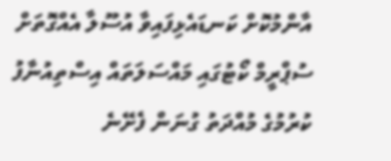އާންމުކޮށް ކަނޑައެޅިފައިވާ އުސޫލާ އެއްގޮތަށް ސުޕްރީމް ކޯޓުގައި މައްސަލަތައް އިސްތިއުނާފު ކުރުމުގެ މުއްދަތު ގުނަން ފެށޭނެ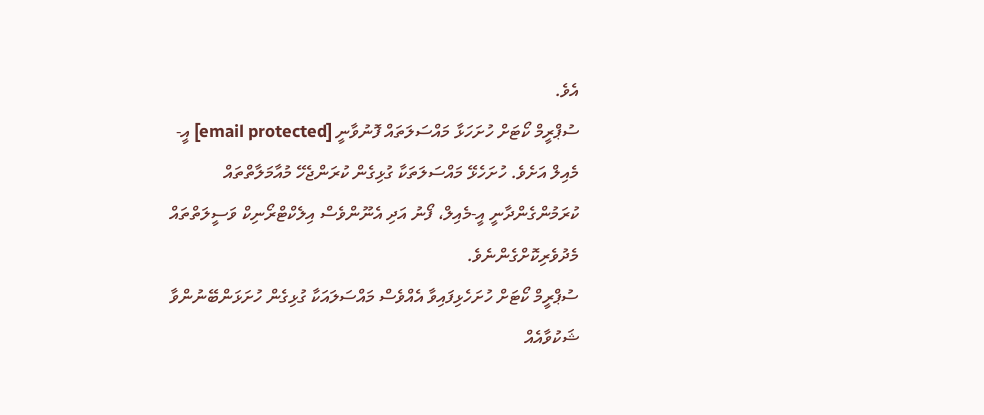އެވެ.
ސުޕްރީމް ކޯޓަށް ހުށަހަޅާ މައްސަލަތައް ފޮނުވާނީ [email protected] އީ-މެއިލް އަށެވެ. ހުށަހެޅޭ މައްސަލަތަކާ ގުޅިގެން ކުރަންޖެހޭ މުއާމަލާތްތައް ކުރަމުންގެންދާނީ އީ-މެއިލް، ފޯނު އަދި އެނޫންވެސް އިލެކްޓްރޯނިކް ވަސީލަތްތައް މެދުވެރިކޮށްގެންނެވެ.
ސުޕްރީމް ކޯޓަށް ހުށަހެޅިފައިވާ އެއްވެސް މައްސަލައަކާ ގުޅިގެން ހުށަޅަންބޭނުންވާ ޝަކުވާއެއް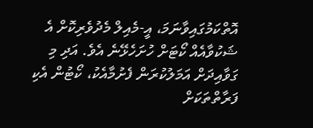އޮތްކަމުގައިވާނަމަ، އީ-މެއިލް މެދުވެރިކޮށް އެ ޝަކުވާއެއް ކޯޓަށް ހުށަހެޅޭނެ އެވެ. އަދި މި ގަވާއިދަށް އަމަލުކުރަން ފެށުމާއެކު، ކޯޓުން އެކި ފަރާތްތަކަށް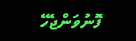ފޮނުވަންޖެހޭ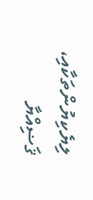ލިޔެކިޔުންތަކާއި، ޤަޟިއްޔާ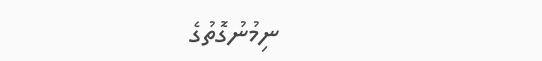ނިމުނުގޮތުގެ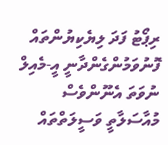ރިޕޯޓު ފަދަ ލިޔެކިޔުންތައް ފޮނުވަމުންގެންދާނީ އީ-މެއިލް ނުވަތަ އެނޫންވެސް މުއާސަލާތީ ވަސީލަތްތައް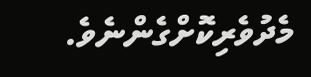މެދުވެރިކޮށްގެންނެވެ.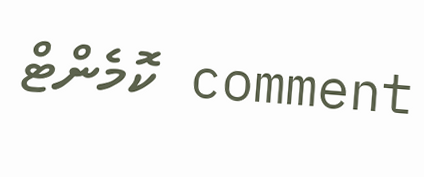comment ކޮމެންޓް